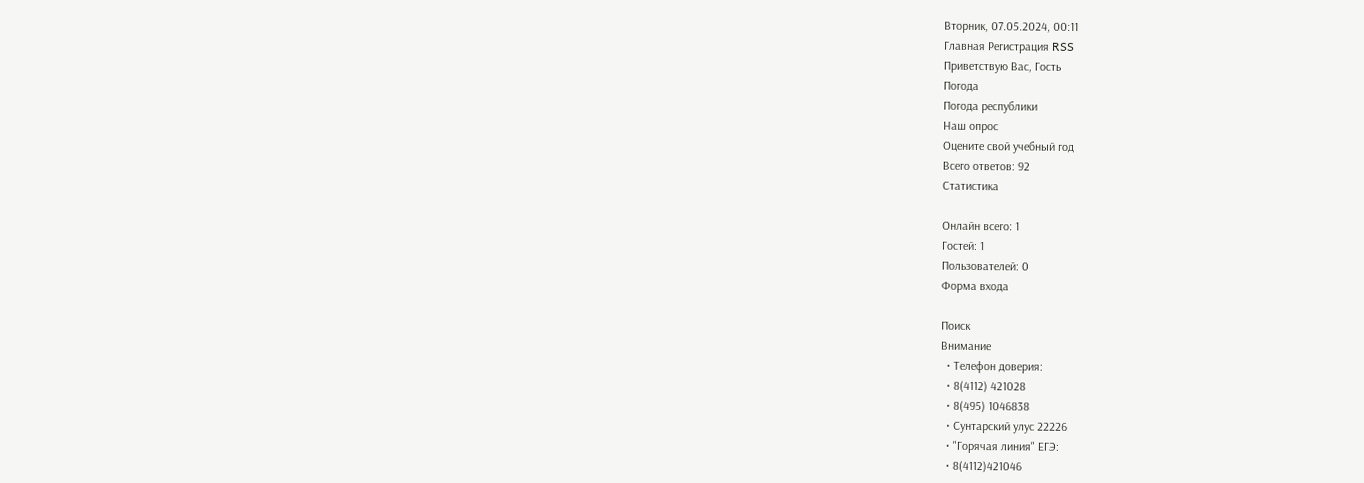Вторник, 07.05.2024, 00:11
Главная Регистрация RSS
Приветствую Вас, Гость
Погода
Погода республики
Наш опрос
Оцените свой учебный год
Всего ответов: 92
Статистика

Онлайн всего: 1
Гостей: 1
Пользователей: 0
Форма входа

Поиск
Внимание
  • Телефон доверия:
  • 8(4112) 421028
  • 8(495) 1046838
  • Сунтарский улус 22226
  • "Горячая линия" ЕГЭ:
  • 8(4112)421046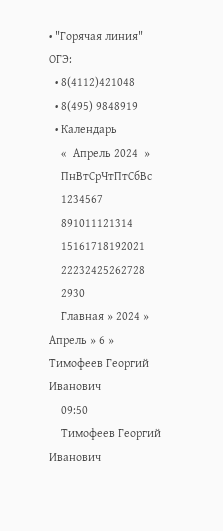• "Горячая линия" ОГЭ:
  • 8(4112)421048
  • 8(495) 9848919
  • Календарь
    «  Апрель 2024  »
    ПнВтСрЧтПтСбВс
    1234567
    891011121314
    15161718192021
    22232425262728
    2930
    Главная » 2024 » Апрель » 6 » Тимофеев Георгий Иванович
    09:50
    Тимофеев Георгий Иванович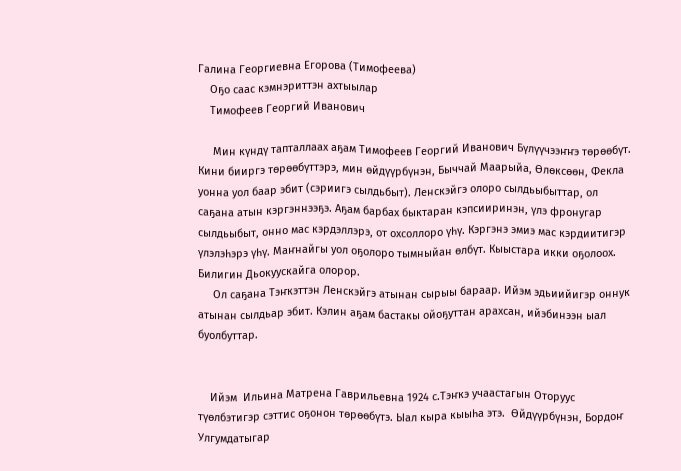Галина Георгиевна Егорова (Тимофеева)
    Оҕо саас кэмнэриттэн ахтыылар
    Тимофеев Георгий Иванович

     Мин күндү тапталлаах аҕам Тимофеев Георгий Иванович Бүлүүчээҥҥэ төрөөбүт. Кини бииргэ төрөөбүттэрэ, мин өйдүүрбүнэн, Быччай Маарыйа, Өлөксөөн, Фекла уонна уол баар эбит (сэриигэ сылдьбыт). Ленскэйгэ олоро сылдьыбыттар, ол саҕана атын кэргэннээҕэ. Аҕам барбах быктаран кэпсииринэн, үлэ фронугар сылдьыбыт, онно мас кэрдэллэрэ, от охсоллоро үһү. Кэргэнэ эмиэ мас кэрдиитигэр үлэлэһэрэ үһү. Маҥнайгы уол оҕолоро тымныйан өлбүт. Кыыстара икки оҕолоох. Билигин Дьокуускайга олорор.
     Ол саҕана Тэҥкэттэн Ленскэйгэ атынан сырыы бараар. Ийэм эдьиийигэр оннук атынан сылдьар эбит. Кэлин аҕам бастакы ойоҕуттан арахсан, ийэбинээн ыал  буолбуттар.


    Ийэм  Ильина Матрена Гаврильевна 1924 с.Тэҥкэ учаастагын Оторуус түөлбэтигэр сэттис оҕонон төрөөбүтэ. Ыал кыра кыыһа этэ.  Өйдүүрбүнэн, Бордоҥ Улгумдатыгар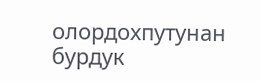олордохпутунан бурдук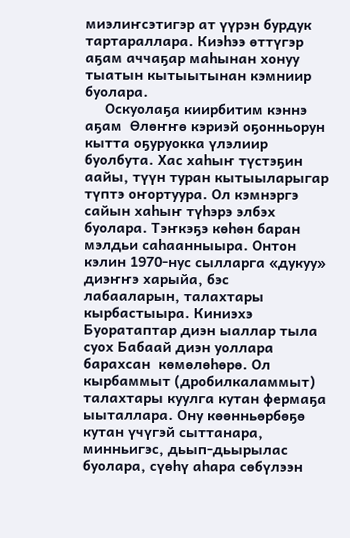миэлиҥсэтигэр ат үүрэн бурдук тартараллара. Киэһээ өттүгэр аҕам аччаҕар маһынан хонуу тыатын кытыытынан кэмниир буолара.
     Оскуолаҕа киирбитим кэннэ аҕам  Өлөҥҥө кэриэй оҕонньорун кытта оҕуруокка үлэлиир буолбута. Хас хаһыҥ түстэҕин аайы, түүн туран кытыыларыгар түптэ оҥортуура. Ол кэмнэргэ сайын хаһыҥ түһэрэ элбэх буолара. Тэҥкэҕэ көһөн баран мэлдьи саһаанныыра. Онтон кэлин 1970-нус сылларга «дукуу» диэҥҥэ харыйа, бэс лабааларын, талахтары кырбастыыра. Киниэхэ Буоратаптар диэн ыаллар тыла суох Бабаай диэн уоллара барахсан  көмөлөһөрө. Ол кырбаммыт (дробилкаламмыт) талахтары куулга кутан фермаҕа ыыталлара. Ону көөнньөрбөҕө кутан үчүгэй сыттанара, минньигэс, дьып-дьырылас буолара, сүөһү аһара сөбүлээн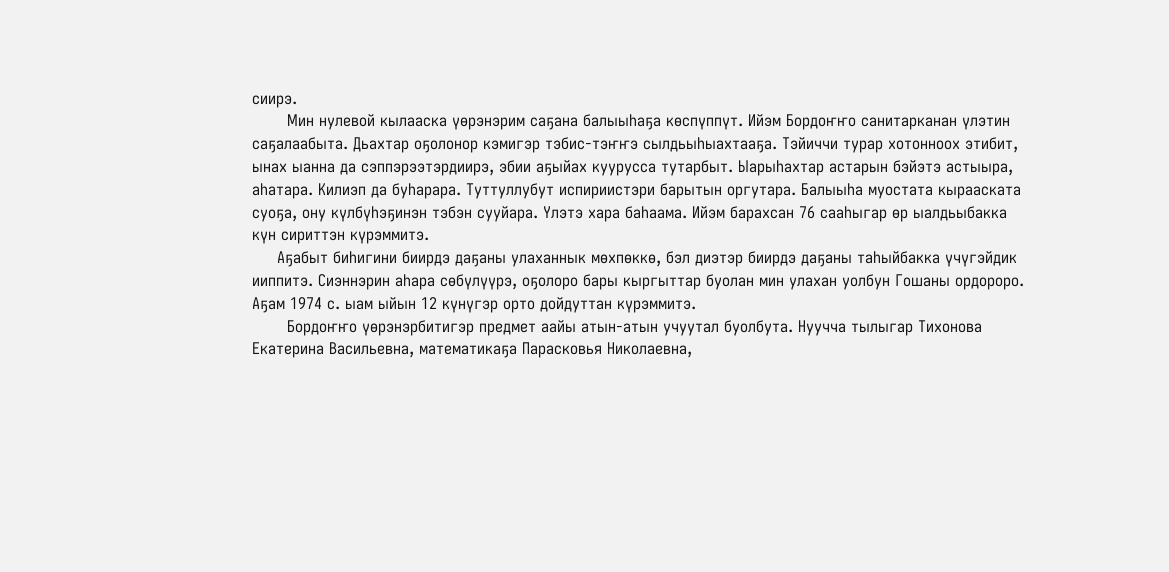сиирэ.
       Мин нулевой кылааска үөрэнэрим саҕана балыыһаҕа көспүппүт. Ийэм Бордоҥҥо санитарканан үлэтин саҕалаабыта. Дьахтар оҕолонор кэмигэр тэбис-тэҥҥэ сылдьыһыахтааҕа. Тэйиччи турар хотонноох этибит, ынах ыанна да сэппэрээтэрдиирэ, эбии аҕыйах куурусса тутарбыт. Ыарыһахтар астарын бэйэтэ астыыра, аһатара. Килиэп да буһарара. Туттуллубут испириистэри барытын оргутара. Балыыһа муостата кырааската суоҕа, ону күлбүһэҕинэн тэбэн сууйара. Үлэтэ хара баһаама. Ийэм барахсан 76 сааһыгар өр ыалдьыбакка күн сириттэн күрэммитэ.
     Аҕабыт биһигини биирдэ даҕаны улаханнык мөхпөккө, бэл диэтэр биирдэ даҕаны таһыйбакка үчүгэйдик ииппитэ. Сиэннэрин аһара сөбүлүүрэ, оҕолоро бары кыргыттар буолан мин улахан уолбун Гошаны ордороро. Аҕам 1974 с. ыам ыйын 12 күнүгэр орто дойдуттан күрэммитэ.
       Бордоҥҥо үөрэнэрбитигэр предмет аайы атын-атын учуутал буолбута. Нуучча тылыгар Тихонова Екатерина Васильевна, математикаҕа Парасковья Николаевна,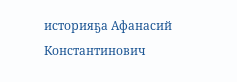историяҕа Афанасий Константинович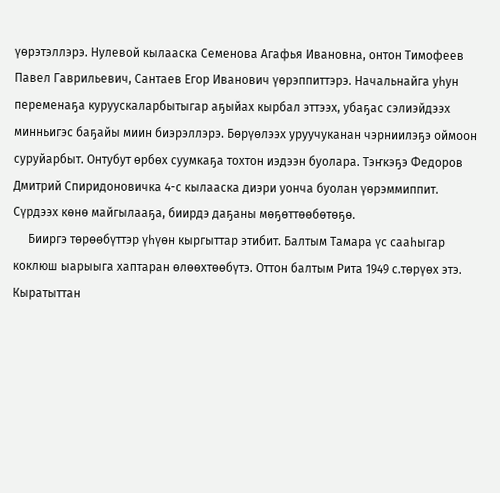үөрэтэллэрэ. Нулевой кылааска Семенова Агафья Ивановна, онтон Тимофеев Павел Гаврильевич, Сантаев Егор Иванович үөрэппиттэрэ. Начальнайга уһун переменаҕа куруускаларбытыгар аҕыйах кырбал эттээх, убаҕас сэлиэйдээх минньигэс баҕайы миин биэрэллэрэ. Бөрүөлээх уруучуканан чэрниилэҕэ оймоон суруйарбыт. Онтубут өрбөх суумкаҕа тохтон иэдээн буолара. Тэҥкэҕэ Федоров Дмитрий Спиридоновичка 4-с кылааска диэри уонча буолан үөрэммиппит. Сүрдээх көнө майгылааҕа, биирдэ даҕаны мөҕөттөөбөтөҕө.
     Бииргэ төрөөбүттэр үһүөн кыргыттар этибит. Балтым Тамара үс сааһыгар коклюш ыарыыга хаптаран өлөөхтөөбүтэ. Оттон балтым Рита 1949 с.төрүөх этэ. Кыратыттан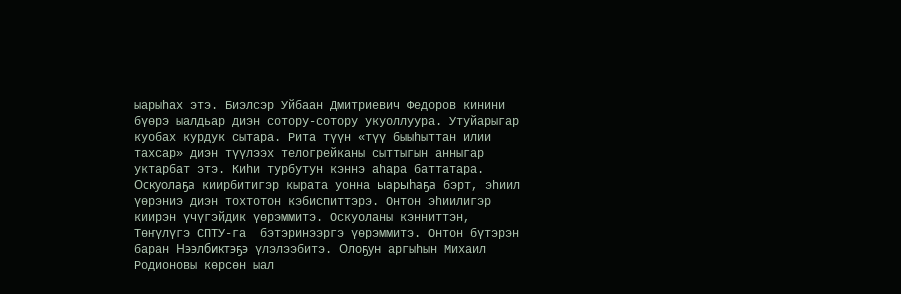ыарыһах этэ. Биэлсэр Уйбаан Дмитриевич Федоров кинини бүөрэ ыалдьар диэн сотору-сотору укуоллуура. Утуйарыгар куобах курдук сытара. Рита түүн «түү быыһыттан илии тахсар» диэн түүлээх телогрейканы сыттыгын анныгар уктарбат этэ. Киһи турбутун кэннэ аһара баттатара. Оскуолаҕа киирбитигэр кырата уонна ыарыһаҕа бэрт, эһиил үөрэниэ диэн тохтотон кэбиспиттэрэ. Онтон эһиилигэр киирэн үчүгэйдик үөрэммитэ. Оскуоланы кэнниттэн, Төҥүлүгэ СПТУ-га  бэтэринээргэ үөрэммитэ. Онтон бүтэрэн баран Нээлбиктэҕэ үлэлээбитэ. Олоҕун аргыһын Михаил Родионовы көрсөн ыал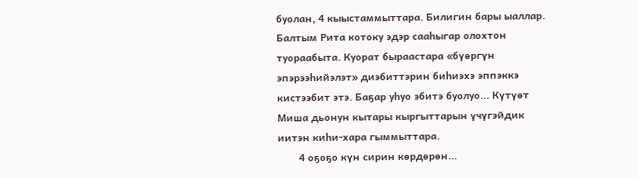буолан, 4 кыыстаммыттара. Билигин бары ыаллар. Балтым Рита котоку эдэр сааһыгар олохтон туораабыта. Куорат быраастара «бүөргүн эпэрээһийэлэт» диэбиттэрин биһиэхэ эппэккэ кистээбит этэ. Баҕар уһуо эбитэ буолуо... Күтүөт Миша дьонун кытары кыргыттарын үчүгэйдик иитэн киһи-хара гыммыттара.
       4 оҕоҕо күн сирин көрдөрөн...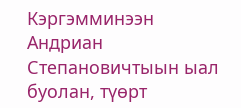Кэргэмминээн Андриан Степановичтыын ыал буолан, түөрт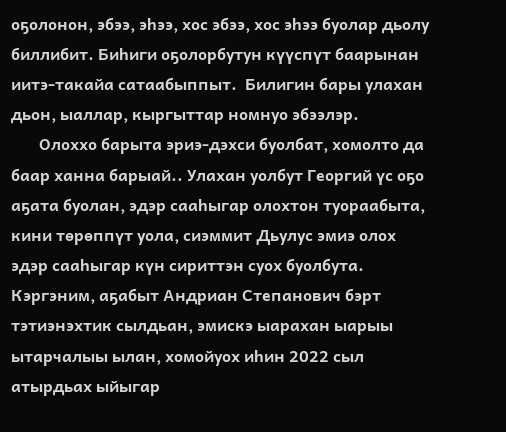оҕолонон, эбээ, эһээ, хос эбээ, хос эһээ буолар дьолу биллибит. Биһиги оҕолорбутун күүспүт баарынан иитэ-такайа сатаабыппыт.  Билигин бары улахан дьон, ыаллар, кыргыттар номнуо эбээлэр.
       Олоххо барыта эриэ-дэхси буолбат, хомолто да баар ханна барыай.. Улахан уолбут Георгий үс оҕо аҕата буолан, эдэр сааһыгар олохтон туораабыта, кини төрөппүт уола, сиэммит Дьулус эмиэ олох эдэр сааһыгар күн сириттэн суох буолбута. Кэргэним, аҕабыт Андриан Степанович бэрт тэтиэнэхтик сылдьан, эмискэ ыарахан ыарыы ытарчалыы ылан, хомойуох иһин 2022 сыл атырдьах ыйыгар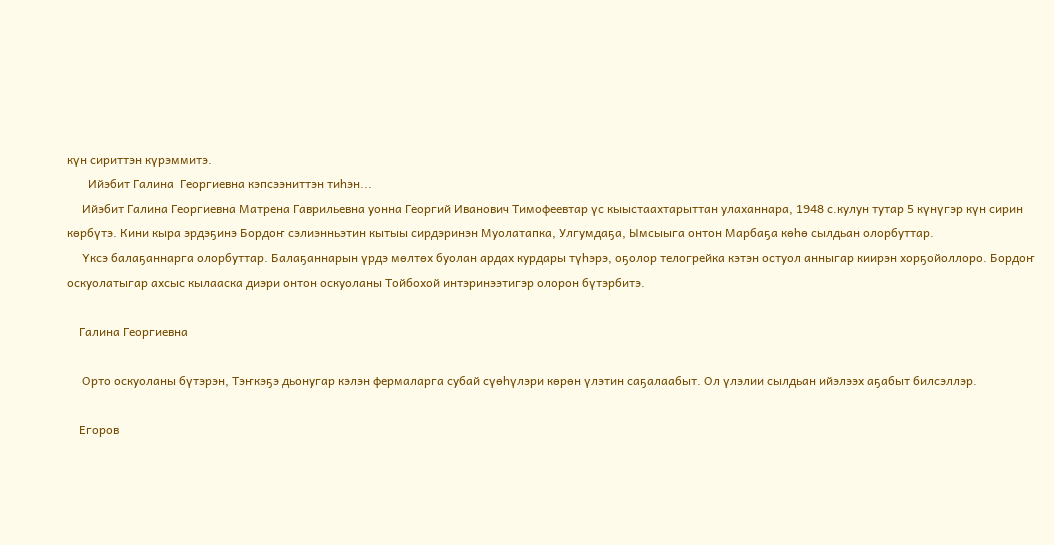күн сириттэн күрэммитэ.
       Ийэбит Галина  Георгиевна кэпсээниттэн тиһэн...
     Ийэбит Галина Георгиевна Матрена Гаврильевна уонна Георгий Иванович Тимофеевтар үс кыыстаахтарыттан улаханнара, 1948 с.кулун тутар 5 күнүгэр күн сирин көрбүтэ. Кини кыра эрдэҕинэ Бордоҥ сэлиэнньэтин кытыы сирдэринэн Муолатапка, Улгумдаҕа, Ымсыыга онтон Марбаҕа көһө сылдьан олорбуттар.
     Үксэ балаҕаннарга олорбуттар. Балаҕаннарын үрдэ мөлтөх буолан ардах курдары түһэрэ, оҕолор телогрейка кэтэн остуол анныгар киирэн хорҕойоллоро. Бордоҥ оскуолатыгар ахсыс кылааска диэри онтон оскуоланы Тойбохой интэринээтигэр олорон бүтэрбитэ.

    Галина Георгиевна

     Орто оскуоланы бүтэрэн, Тэҥкэҕэ дьонугар кэлэн фермаларга субай сүөһүлэри көрөн үлэтин саҕалаабыт. Ол үлэлии сылдьан ийэлээх аҕабыт билсэллэр.

    Егоров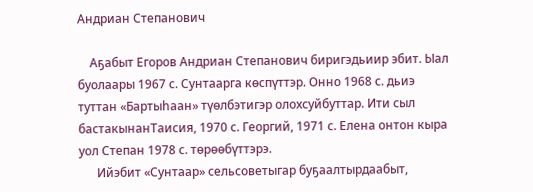Андриан Степанович

    Аҕабыт Егоров Андриан Степанович биригэдьиир эбит. Ыал буолаары 1967 с. Сунтаарга көспүттэр. Онно 1968 с. дьиэ туттан «Бартыһаан» түөлбэтигэр олохсуйбуттар. Ити сыл бастакынанТаисия, 1970 с. Георгий, 1971 с. Елена онтон кыра уол Степан 1978 с. төрөөбүттэрэ.
      Ийэбит «Сунтаар» сельсоветыгар буҕаалтырдаабыт,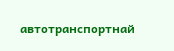автотранспортнай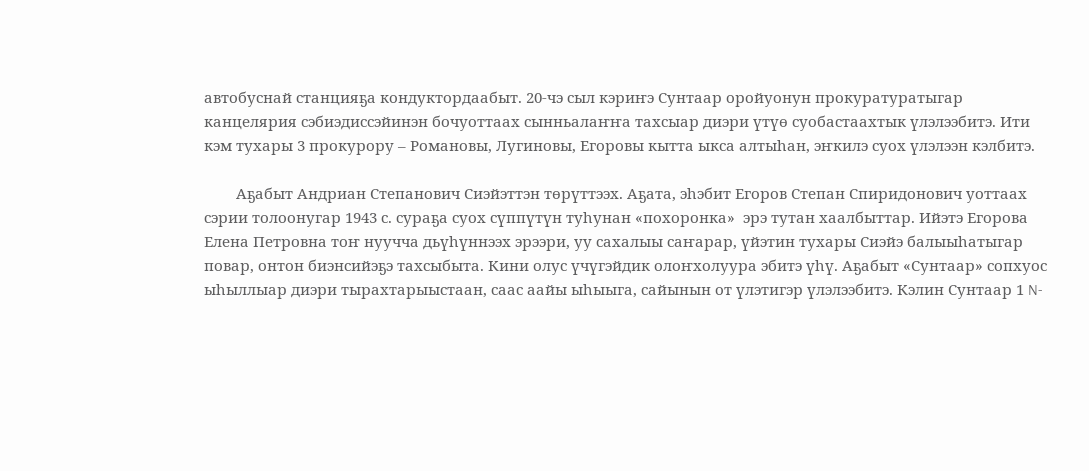автобуснай станцияҕа кондуктордаабыт. 20-чэ сыл кэриҥэ Сунтаар оройуонун прокуратуратыгар канцелярия сэбиэдиссэйинэн бочуоттаах сынньалаҥҥа тахсыар диэри үтүө суобастаахтык үлэлээбитэ. Ити кэм тухары 3 прокурору – Романовы, Лугиновы, Егоровы кытта ыкса алтыһан, эҥкилэ суох үлэлээн кэлбитэ.

        Аҕабыт Андриан Степанович Сиэйэттэн төрүттээх. Аҕата, эһэбит Егоров Степан Спиридонович уоттаах сэрии толоонугар 1943 с. сураҕа суох сүппүтүн туһунан «похоронка»  эрэ тутан хаалбыттар. Ийэтэ Егорова Елена Петровна тоҥ нуучча дьүһүннээх эрээри, уу сахалыы саҥарар, үйэтин тухары Сиэйэ балыыһатыгар повар, онтон биэнсийэҕэ тахсыбыта. Кини олус үчүгэйдик олоҥхолуура эбитэ үһү. Аҕабыт «Сунтаар» сопхуос ыһыллыар диэри тырахтарыыстаан, саас аайы ыһыыга, сайынын от үлэтигэр үлэлээбитэ. Кэлин Сунтаар 1 N-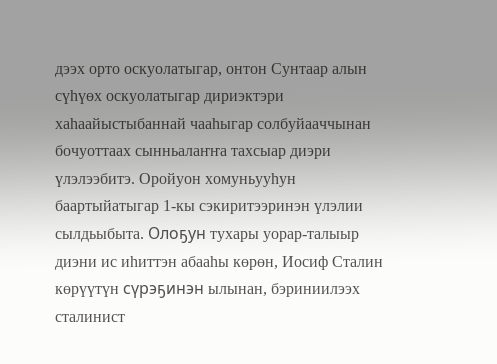дээх орто оскуолатыгар, онтон Сунтаар алын сүһүөх оскуолатыгар дириэктэри хаһаайыстыбаннай чааһыгар солбуйааччынан бочуоттаах сынньалаҥҥа тахсыар диэри үлэлээбитэ. Оройуон хомуньууһун баартыйатыгар 1-кы сэкиритээринэн үлэлии сылдьыбыта. Олоҕун тухары уорар-талыыр диэни ис иһиттэн абааһы көрөн, Иосиф Сталин көрүүтүн сүрэҕинэн ылынан, бэриниилээх сталинист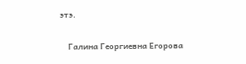этэ.

    Галина Георгиевна Егорова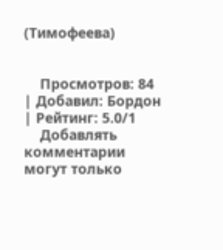(Тимофеева)


    Просмотров: 84 | Добавил: Бордон | Рейтинг: 5.0/1
    Добавлять комментарии могут только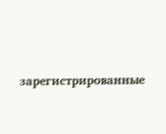зарегистрированные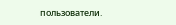пользователи.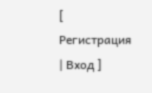[ Регистрация | Вход ]